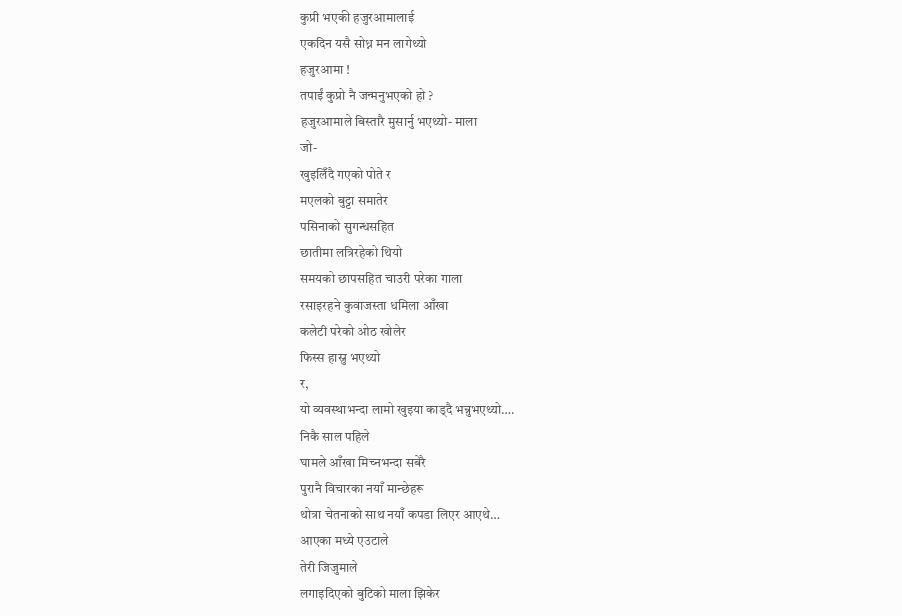कुप्री भएकी हजुरआमालाई
एकदिन यसै सोध्न मन लागेथ्यो
हजुरआमा !
तपाईं कुप्रो नै जन्मनुभएको हो ?
हजुरआमाले बिस्तारै मुसार्नु भएथ्यो- माला
जो-
खुइलिँदै गएको पोते र
मएलको बुट्टा समातेर
पसिनाको सुगन्धसहित
छातीमा लत्रिरहेको थियो
समयको छापसहित चाउरी परेका गाला
रसाइरहने कुवाजस्ता धमिला आँखा
कलेटी परेको ओठ खोलेर
फिस्स हास्नु भएथ्यो
र,
यो व्यवस्थाभन्दा लामो खुइया काड्दै भन्नुभएथ्यो….
निकै साल पहिले
घामले आँखा मिच्नभन्दा सबेरै
पुरानै विचारका नयाँ मान्छेहरू
थोत्रा चेतनाको साथ नयाँ कपडा लिएर आएथे…
आएका मध्ये एउटाले
तेरी जिजुमाले
लगाइदिएको बुटिको माला झिकेर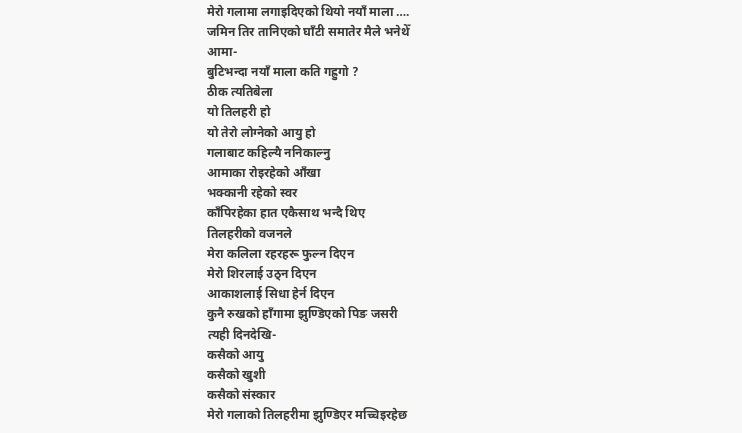मेरो गलामा लगाइदिएको थियो नयाँ माला ….
जमिन तिर तानिएको घाँटी समातेर मैले भनेथेँ
आमा-
बुटिभन्दा नयाँ माला कति गह्रुगो ?
ठीक त्यतिबेला
यो तिलहरी हो
यो तेरो लोग्नेको आयु हो
गलाबाट कहिल्यै ननिकाल्नु
आमाका रोइरहेको आँखा
भक्कानी रहेको स्वर
काँपिरहेका हात एकैसाथ भन्दै थिए
तिलहरीको वजनले
मेरा कलिला रहरहरू फुल्न दिएन
मेरो शिरलाई उठ्न दिएन
आकाशलाई सिधा हेर्न दिएन
कुनै रुखको हाँगामा झुण्डिएको पिङ जसरी
त्यही दिनदेखि-
कसैको आयु
कसैको खुशी
कसैको संस्कार
मेरो गलाको तिलहरीमा झुण्डिएर मच्चिइरहेछ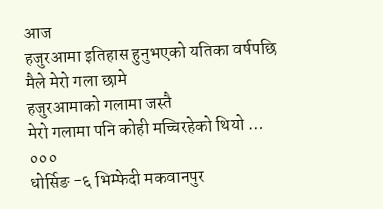आज
हजुरआमा इतिहास हुनुभएको यतिका वर्षपछि
मैले मेरो गला छामे
हजुरआमाको गलामा जस्तै
मेरो गलामा पनि कोही मच्चिरहेको थियो …
०००
धोर्सिङ -६ भिम्फेदी मकवानपुर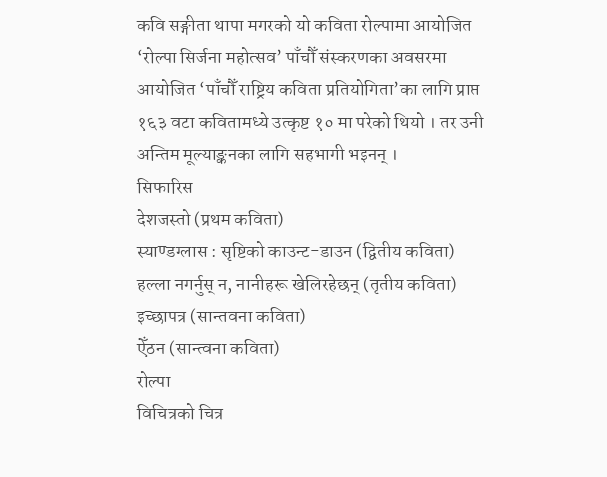कवि सङ्गीता थापा मगरको यो कविता रोल्पामा आयोजित ‘रोल्पा सिर्जना महोत्सव’ पाँचौँ संस्करणका अवसरमा आयोजित ‘पाँचौँ राष्ट्रिय कविता प्रतियोगिता’का लागि प्राप्त १६३ वटा कवितामध्ये उत्कृष्ट १० मा परेको थियो । तर उनी अन्तिम मूल्याङ्कनका लागि सहभागी भइनन् ।
सिफारिस
देशजस्तो (प्रथम कविता)
स्याण्डग्लास : सृष्टिको काउन्ट-डाउन (द्वितीय कविता)
हल्ला नगर्नुस् न, नानीहरू खेलिरहेछन् (तृतीय कविता)
इच्छापत्र (सान्तवना कविता)
ऐँठन (सान्त्वना कविता)
रोल्पा
विचित्रको चित्र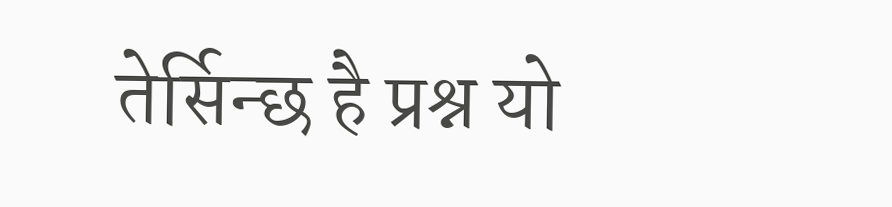तेर्सिन्छ है प्रश्न यो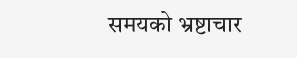समयको भ्रष्टाचार